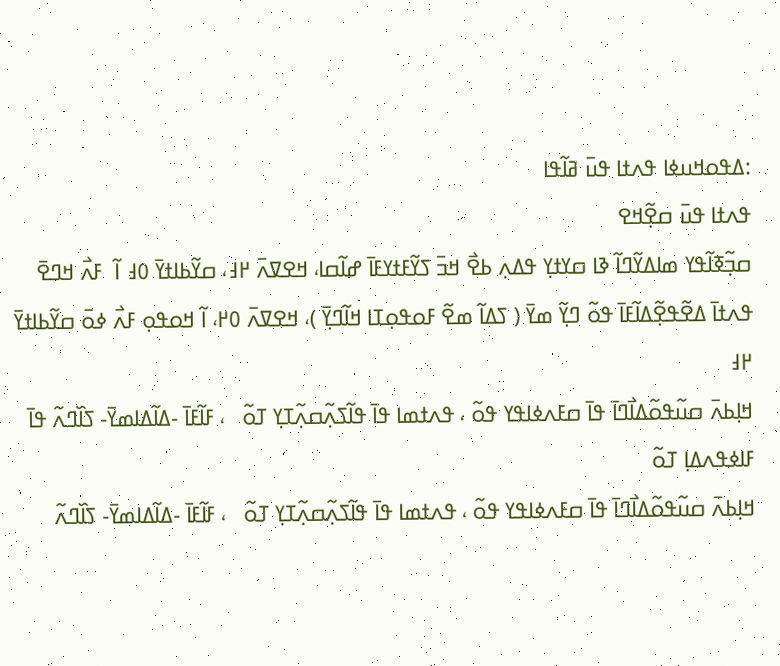:ߡߟߋߞߎߦߊ ߟߍߙߊ ߟߎ߫ ߥߊ߬ߟߊ
ߟߍߙߊ ߟߎ߫ ߛߐ߲߬ߞߐ
ߛߏ߲߬ߧߊ߬ߟߌ ߘߊߡߌ߬ߣߊ߬ ߢߊ ߛߌߙߌ߲ ߟߡߍ߲ ߕߐ߯ ߞߏ߫ ߖߌ߬ߓߙߌߓߊ߫ ߝߊ߬ߛߊ، ߞߐߜߍ߫ ߂߃، ߛߌ߬ߕߊߙߌ߫ ߀߃ ߊ߬  ߓߍ߯ ߞߣߐ߫
ߟߍߙߊ߫ ߡߐ߬ߟߐ߲߬ߡߊ߬ߓߊ߫ ߟߋ߬ ߣߌ߲߬ ߘߌ߫ ( ߖߡߊ߬ ߘߐ߬ ߓߋߟߋ߲ߠߊ ߞߊ߬ߣߌ߲߫ )، ߞߐߜߍ߫ ߀߂، ߊ߬ ߞߋߟߋ߲ ߓߍ߯ ߦߋ߫ ߛߌ߬ߕߊߙߌ߫ ߂߃
ߞߊ߲ߕߍ߫ ߛߎ߬ߟߋ߬ߡߊ߯ߣߊ߫ ߟߊ߫ ߛߓߍߦߊߟߌ ߟߋ߬ ، ߟߍߙߘߊ ߟߊ߫ ߟߊ߬ߖߍ߲߬ߛߍ߲߬ߠߌ߲ ߠߋ߬   ، ߓߊ߬ߓߊ߫ -ߡߊ߬ߡߊߘߌ߫- ߖߊ߰ߣߍ߬ ߟߊ߫ ߓߊߦߟߍߡߊ߲ ߠߋ߬
ߞߊ߲ߕߍ߫ ߛߎ߬ߟߋ߬ߡߊ߯ߣߊ߫ ߟߊ߫ ߛߓߍߦߊߟߌ ߟߋ߬ ، ߟߍߙߘߊ ߟߊ߫ ߟߊ߬ߖߍ߲߬ߛߍ߲߬ߠߌ߲ ߠߋ߬   ، ߓߊ߬ߓߊ߫ -ߡߊ߬ߡߊߘߌ߫- ߖߊ߰ߣߍ߬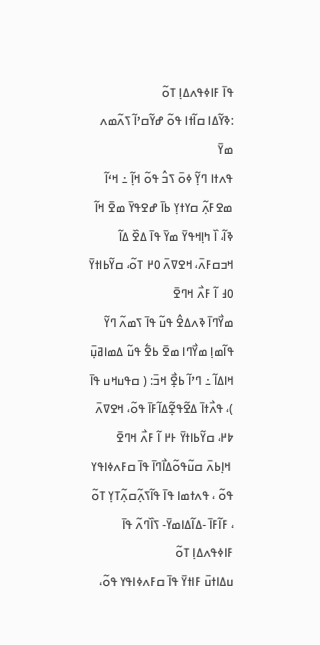ߟߊ߫ ߓߊߦߟߍߡߊ߲ ߠߋ߬
:ߢߌ߬ߡߊ ߛߊ߬ߙߊ ߟߋ߬ ߝߌ߬ߛߴߊ߬ ߖߍ߬ߘߍ ߘߌ߫
ߟߍߙߊ ߣߌ߲߬ ߦߋ߫ ߖߏ߮ ߟߋ߬ ߞߊ߲߬ ߸ ߞߵߊ߬ ߘߐߓߍ߲߬ ߛߌߙߌ߲ ߕߊ߫ ߝߐߟߌ߫ ߘߐ߫ ߞߊ߬ ߢߊ߬، ߊ߰ ߤߊ߲ߞߟߌ߫ ߘߌ߫ ߟߊ߫ ߡߐ߰ ߡߊ߬ ߞߏߛߓߍ߫، ߞߐߜߍ߫ ߀߂ ߠߋ߬، ߛߌ߬ߕߊߙߌ߫ ߀߃ ߊ߬ ߓߍ߯ ߞߣߐ߫
ߘߌ߯ߣߊ߫ ߢߍߡߐ߮ ߟߎ߬ ߟߊ߫ ߖߘߍ߬ ߣߌ߬ ߟߊ߬ߘߊ߲ ߘߌ߯ߣߊ ߘߐ߫ ߕߐ߱ ߟߎ߬ ߡߘߊߥߎ߲߫ ߞߊߡߊ߬ ߸ ߣߴߊ߬ ߕߐ߲߯ ߞߏ߫: ( ߛߟߎߞߎ ߟߊ߫ )، ߟߍ߯ߙߊ߫ ߡߐ߬ߟߐ߲߬ߡߊ߬ߓߊ߫ ߟߋ߬، ߞߐߜߍ߫ ߈߂، ߛߌ߬ߕߊߙߌ߫ ߅߂ ߊ߬ ߓߍ߯ ߞߣߐ߫
 ߞߊ߲ߕߍ߫ ߛߎ߬ߟߋ߬ߡߊ߯ߣߊ߫ ߟߊ߫ ߛߓߍߦߊߟߌ ߟߋ߬ ، ߟߍߙߘߊ ߟߊ߫ ߟߊ߬ߖߍ߲߬ߛߍ߲߬ߠߌ߲ ߠߋ߬   ، ߓߊ߬ߓߊ߫ -ߡߊ߬ߡߊߘߌ߫- ߖߊ߰ߣߍ߬ ߟߊ߫ ߓߊߦߟߍߡߊ߲ ߠߋ߬
ߎߡߊߙߎ߫ ߓߊߙߌ߫ ߟߊ߫ ߛߓߍߦߊߟߌ ߟߋ߬،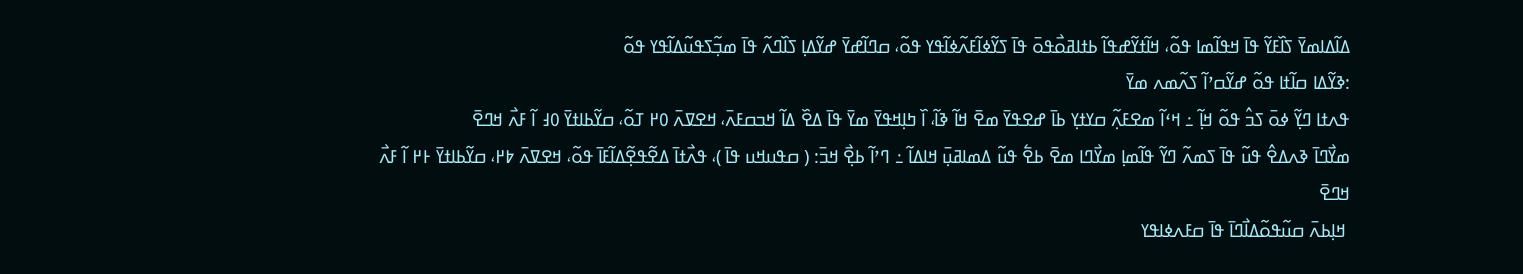ߡߊ߬ߡߊߘߌ߫ ߖߊ߰ߓߌ߬ ߟߊ߫ ߞߟߊ߬ߘߊ ߟߋ߬، ߞߊ߬ߙߌ߬ߝߟߊ߬ ߕߙߊߥߋ߯ߟߋ߫ ߟߊ߫ ߖߌ߬ߦߊ߬ߓߍ߬ߦߊ߬ߟߌ ߟߋ߬، ߛߣߊ߬ߝߌ߫ ߝߌ߬ߡߊ߲ ߖߊ߰ߣߍ߬ ߟߊ߫ ߘߏ߲߬ߖߟߎ߬ߡߊ߬ߟߌ ߟߋ߬
:ߢߌ߬ߡߊ ߛߊ߬ߙߊ ߟߋ߬ ߝߌ߬ߛߴߊ߬ ߖߍ߬ߘߍ ߘߌ߫
ߟߍߙߊ ߣߌ߲߬ ߦߋ߫ ߖߏ߮ ߟߋ߬ ߞߊ߲߬ ߸ ߞߵߊ߬ ߘߐߓߍ߲߬ ߛߌߙߌ߲ ߕߊ߫ ߝߐߟߌ߫ ߘߐ߫ ߞߊ߬ ߢߊ߬، ߊ߰ ߤߊ߲ߞߟߌ߫ ߘߌ߫ ߟߊ߫ ߡߐ߰ ߡߊ߬ ߞߏߛߓߍ߫، ߞߐߜߍ߫ ߀߂ ߠߋ߬، ߛߌ߬ߕߊߙߌ߫ ߀߃ ߊ߬ ߓߍ߯ ߞߣߐ߫
ߘߌ߯ߣߊ߫ ߢߍߡߐ߮ ߟߎ߬ ߟߊ߫ ߖߘߍ߬ ߣߌ߬ ߟߊ߬ߘߊ߲ ߘߌ߯ߣߊ ߘߐ߫ ߕߐ߱ ߟߎ߬ ߡߘߊߥߎ߲߫ ߞߊߡߊ߬ ߸ ߣߴߊ߬ ߕߐ߲߯ ߞߏ߫: ( ߛߟߎߞߎ ߟߊ߫ )، ߟߍ߯ߙߊ߫ ߡߐ߬ߟߐ߲߬ߡߊ߬ߓߊ߫ ߟߋ߬، ߞߐߜߍ߫ ߈߂، ߛߌ߬ߕߊߙߌ߫ ߅߂ ߊ߬ ߓߍ߯ ߞߣߐ߫
 ߞߊ߲ߕߍ߫ ߛߎ߬ߟߋ߬ߡߊ߯ߣߊ߫ ߟߊ߫ ߛߓߍߦߊߟߌ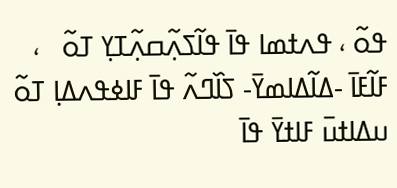ߟߋ߬ ، ߟߍߙߘߊ ߟߊ߫ ߟߊ߬ߖߍ߲߬ߛߍ߲߬ߠߌ߲ ߠߋ߬   ، ߓߊ߬ߓߊ߫ -ߡߊ߬ߡߊߘߌ߫- ߖߊ߰ߣߍ߬ ߟߊ߫ ߓߊߦߟߍߡߊ߲ ߠߋ߬
ߎߡߊߙߎ߫ ߓߊߙߌ߫ ߟߊ߫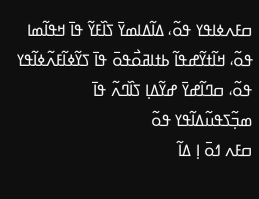ߛߓߍߦߊߟߌ ߟߋ߬، ߡߊ߬ߡߊߘߌ߫ ߖߊ߰ߓߌ߬ ߟߊ߫ ߞߟߊ߬ߘߊ ߟߋ߬، ߞߊ߬ߙߌ߬ߝߟߊ߬ ߕߙߊߥߋ߯ߟߋ߫ ߟߊ߫ ߖߌ߬ߦߊ߬ߓߍ߬ߦߊ߬ߟߌ ߟߋ߬، ߛߣߊ߬ߝߌ߫ ߝߌ߬ߡߊ߲ ߖߊ߰ߣߍ߬ ߟߊ߫ ߘߏ߲߬ߖߟߎ߬ߡߊ߬ߟߌ ߟߋ߬
ߛߓߍ ߗߋ߫ ߊ߲ ߡߊ߬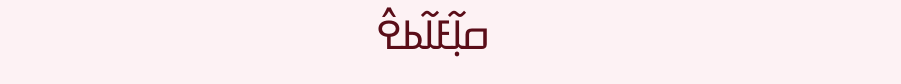ߛߊ߲߬ߓߊ߬ߕߐ߮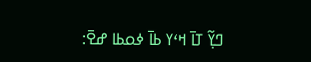ߣߌ߲߬ ߠߊ߫ ߞߵߌ ߕߊ߫ ߦߋߕߊ ߝߐ߫: